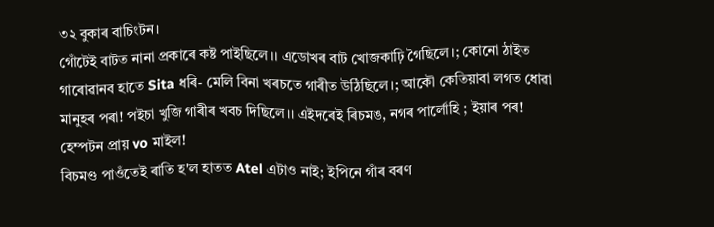৩২ বুকাৰ বাচিংটন।
গোঁটেই বাটত নানা প্রকাৰে কষ্ট পাইছিলে।। এডোখৰ বাট খোজকাঢ়ি গৈছিলে।; কোনো ঠাইত গাৰোৱানব হাতে Sita ধৰি- মেলি বিনা খৰচতে গাৰীত উঠিছিলে।; আকৌ কেতিয়াবা লগত ধোৱা মানুহৰ পৰা! পইচা খুজি গাৰীৰ খবচ দিছিলে।। এইদৰেই ৰিচমঙ, নগৰ পার্লোহি ; ইয়াৰ পৰ! হেম্পটন প্রায় vo মাইল!
বিচমণ্ড পাওঁতেই ৰাতি হ'ল হাতত Atel এটাও নাই; ইপিনে গাঁৰ বৰণ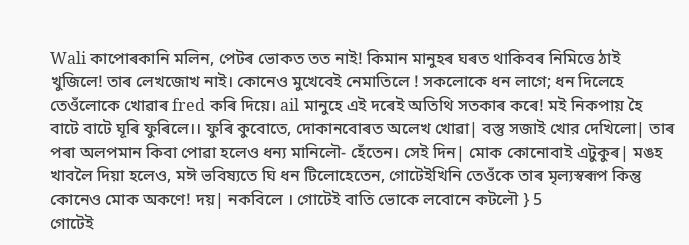Wali কাপোৰকানি মলিন, পেটৰ ভোকত তত নাই! কিমান মানুহৰ ঘৰত থাকিবৰ নিমিত্তে ঠাই খুজিলে! তাৰ লেখজোখ নাই। কোনেও মুখেবেই নেমাতিলে ! সকলোকে ধন লাগে; ধন দিলেহে তেওঁলোকে খোৱাৰ fred কৰি দিয়ে। ail মানুহে এই দৰেই অতিথি সতকাৰ কৰে! মই নিকপায় হৈ বাটে বাটে ঘূৰি ফুৰিলে।। ফুৰি কুবোতে, দোকানবোৰত অলেখ খোৱা| বস্তু সজাই খোর দেখিলো| তাৰ পৰা অলপমান কিবা পোৱা হলেও ধন্য মানিলৌ- হেঁতেন। সেই দিন| মোক কোনোবাই এটুকুৰ| মঙহ খাবলৈ দিয়া হলেও, মঈ ভবিষ্যতে ঘি ধন টিলোহেতেন, গোটেইখিনি তেওঁকে তাৰ মৃল্যস্বৰূপ কিন্তু কোনেও মোক অকণে! দয়| নকবিলে । গোটেই বাতি ভোকে লবোনে কটলৌ } 5
গোটেই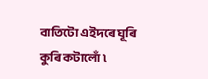বাতিটো এইদৰে ঘূৰি কুৰি কটালোঁ ৷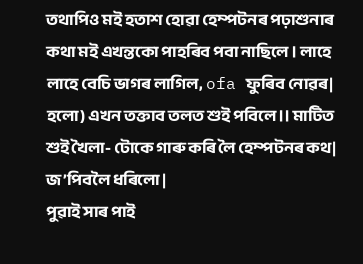তথাপিও মই হতাশ হোৱা হেম্পটনৰ পঢ়াশুনাৰ কথা মই এখন্তকো পাহৰিব পবা নাছিলে । লাহে লাহে বেচি ভাগৰ লাগিল, ofa ফুৰিব নোৱৰ| হলো) এখন তক্তাব তলত শুই পবিলে।। মাটিত শুই খৈলা- টোকে গাৰু কৰি লৈ হেম্পটনৰ কথ| জ’পিবলৈ ধৰিলো |
পুৱাই সাৰ পাই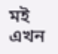মই এখন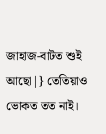জাহাজ-বাটত শুই আছো|} তেতিয়াও ভোকত তত নাই।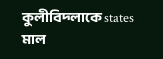কুলীবিদ্লাকে states মাল